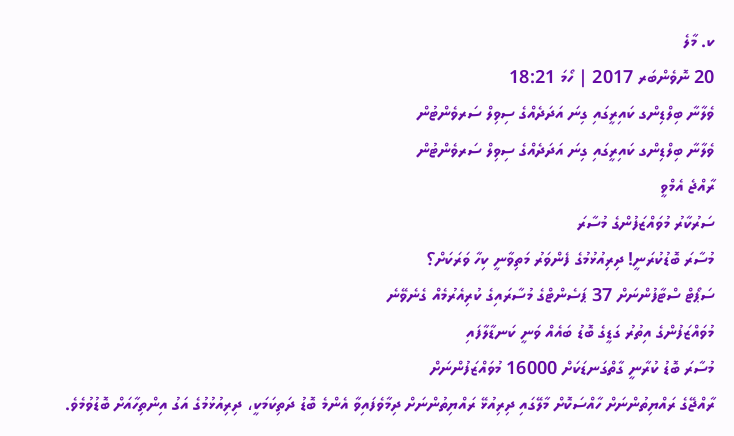ކ. މާލެ
20 ނޮވެންބަރ 2017 | ހޯމަ 18:21
ވެލާނާ ބިލްޑިންގ ކައިރީގައި ގިނަ އަދަދެއްގެ ސިވިލް ސަރވެންޓުން
ވެލާނާ ބިލްޑިންގ ކައިރީގައި ގިނަ އަދަދެއްގެ ސިވިލް ސަރވެންޓުން
ރާއްޖެ އެމްވީ
ސަރުކާރު މުވައްޒަފުންގެ މުސާރަ
މުސާރަ ބޮޑުކުރަނީ! ދިރިއުޅުމުގެ ފެންވަރު މަތިވާނީ ކިހާ ވަރަކަށް؟
ސަޕޯޓް ސްޓާފުންނަށް 37 ޕަސެންޓްގެ މުސާރައިގެ ކުރިއެރުމެއް ގެނެވޭނެ
މުވައްޒަފުންގެ އިތުރު ގަޑީގެ ބޮޑު ބައެއް ވަނީ ކަނޑާލާފައި
މުސާރަ ބޮޑު ކުރާނީ ގާތްގަނޑަކަށް 16000 މުވައްޒަފުންނަށް
ރާއްޖޭގެ ރައްޔިތުންނަށް ހާއްސަކޮށް މާލޭގައި ދިރިއުޅޭ ރައްޔިތުންނަށް ދިމާވެފައިވާ އެންމެ ބޮޑު ދަތިކަމަކީ، ދިރިއުޅުމުގެ އަގު އިންތިހާއަށް ބޮޑުވުމެވެ.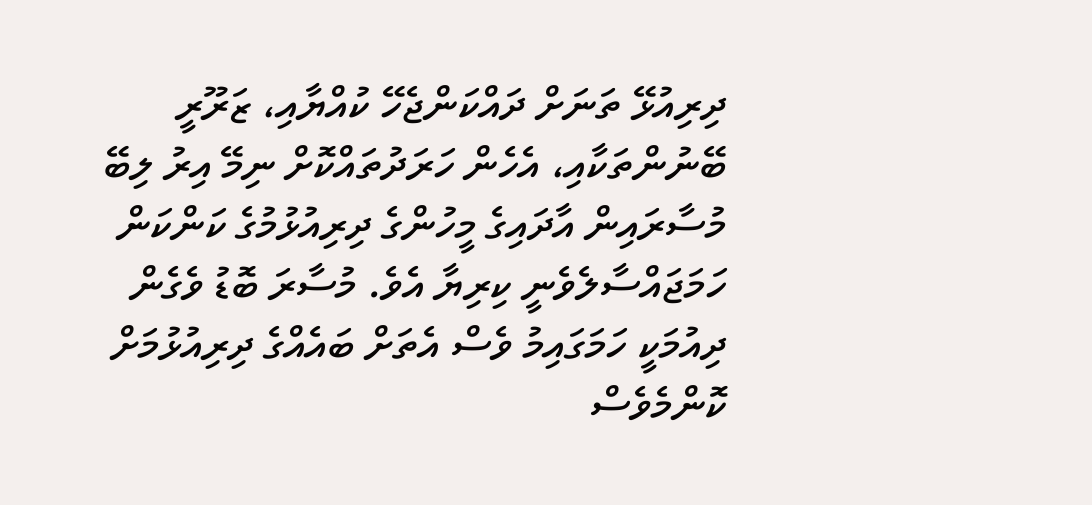ދިރިއުޅޭ ތަނަށް ދައްކަންޖެހޭ ކުއްޔާއި، ޒަރޫރީ ބޭނުންތަކާއި، އެހެން ހަރަދުތައްކޮށް ނިމޭ އިރު ލިބޭ މުސާރައިން އާދައިގެ މީހުންގެ ދިރިއުޅުމުގެ ކަންކަން ހަމަޖައްސާލެވެނީ ކިރިޔާ އެވެ. މުސާރަ ބޮޑު ވެގެން ދިއުމަކީ ހަމަގައިމު ވެސް އެތަށް ބައެއްގެ ދިރިއުޅުމަށް ކޮންމެވެސް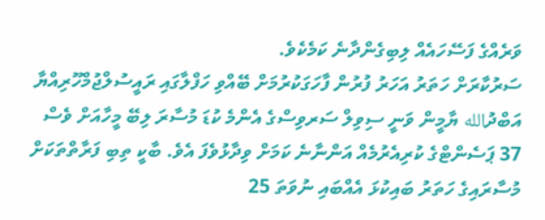ވަރެއްގެ ފަސޭހައެއް ލިބިގެންދާނެ ކަމެކެވެ.
ސަރުކާރަށް ހަތަރު އަހަރު ފުރުން ފާހަގަކުރުމަށް ބޭއްވި ހަފްލާގައި ރައީސުލްޖުމްހޫރިއްޔާ އަބްދުالله ޔާމީން ވަނީ ސިވިލް ސަރވިސްގެ އެންމެ ކުޑަ މުސާރަ ލިބޭ މީހާއަށް ވެސް 37 ޕަސެންޓްގެ ކުރިއެރުމެއް އަންނާނެ ކަމަށް ވިދާޅުވެފަ އެވެ. ބާކީ ތިބި ފަރާތްތަކަށް މުސާރައިގެ ހަތަރު ބައިކުޅަ އެއްބައި ނުވަތަ 25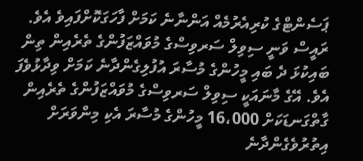ޕަސެންޓްގެ ކުރިއެރުމެއް އަންނާނެ ކަމަށް ފާހަގަކޮށްފައިވެ އެވެ. ރައީސް ވަނީ ސިވިލް ސަރވިސްގެ މުވައްޒަފުންގެ ތެރެއިން ތިން ބައިކުޅަ ދެ ބައި މީހުންގެ މުސާރަ އުފުލިގެންދާނެ ކަމަށް ވިދާޅުވެފަ އެވެ. އޭގެ މާނައަކީ ސިވިލް ސަރވިސްގެ މުވައްޒަފުންގެ ތެރެއިން ގާތްގަނޑަކަށް 16،000 މީހުންގެ މުސާރަ އެކި މިންވަރަށް އިތުރުވެގެންދާނެ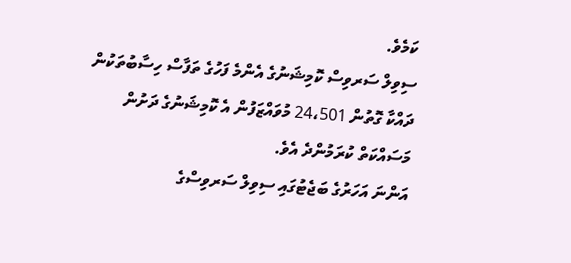ކަމެވެ.
ސިވިލް ސަރވިސް ކޮމިޝަނުގެ އެންމެ ފަހުގެ ތަފާސް ހިސާބުތަކުން ދައްކާ ގޮތުން 24،501 މުވައްޒަފުން އެ ކޮމިޝަނުގެ ދަށުން މަސައްކަތް ކުރަމުންދެ އެވެ.
އަންނަ އަހަރުގެ ބަޖެޓުގައި ސިވިލް ސަރވިސްގެ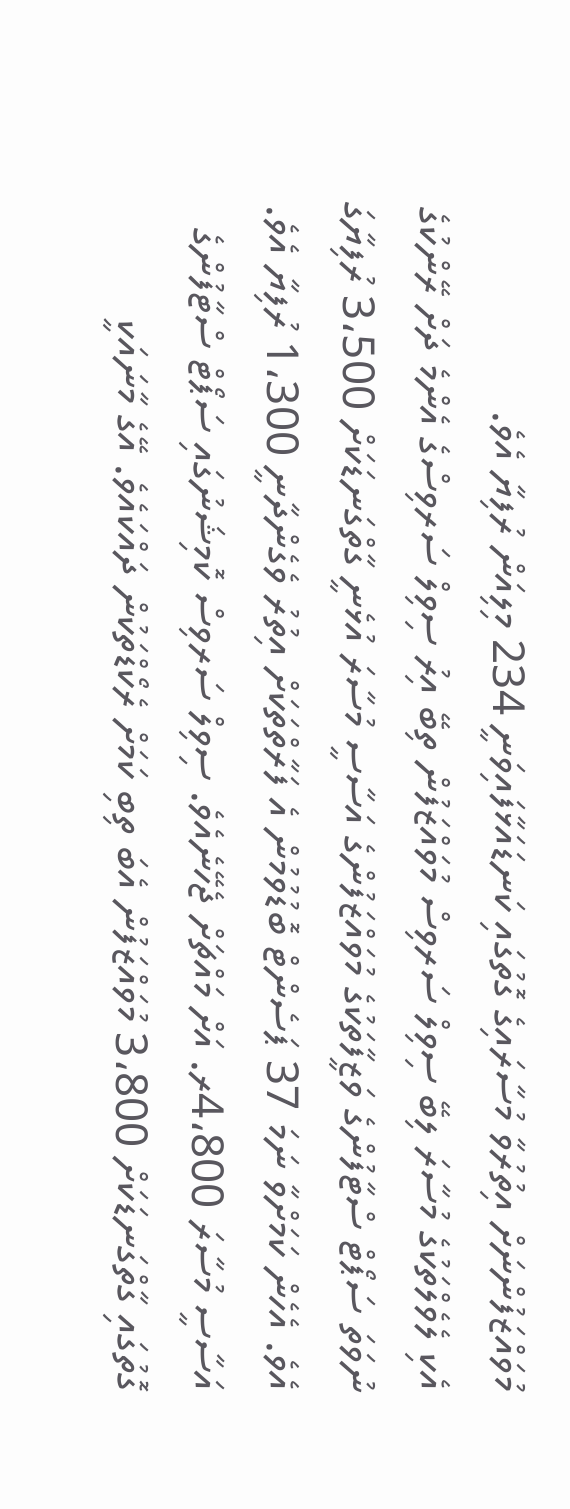މުވައްޒަފުންނަށް އިތުރުވާ މުސާރައިގެ ގޮތުގައި ކަނޑައަޅާފައިވަނީ 234 މިލިއަން ރުފިޔާ އެވެ.
އެކި ލެވެލްތަކުގެ މުސާރަ ލިބޭ ސިވިލް ސަރވިސް މުވައްޒަފުން ތިބޭ އިރު ސިވިލް ސަރވިސްގެ އެންމެ ދަށް ރޭންކުގެ ނުވަތަ ސަޕޯޓް ސްޓާފުންގެ ވަޒީފާތަކުގެ މުވައްޒަފުންގެ އަސާސީ މުސާރަ އުޅެނީ ގާތްގަނޑަކަށް 3،500 ރުފިޔާގަ އެވެ. އެހެން ކަމަށްވާ ނަމަ 37 ޕަސެންޓް ބޮޑުވުމުން އެ ފަރާތްތަކަށް އިތުރު ވެގެންދާނީ 1،300 ރުފިޔާ އެވެ. އަސާސީ މުސާރަ 4،800ރ. އަށް މައްޗަށް ޖެހޭނެއެވެ. ސިވިލް ސަރވިސް ކޮމިޝަނުގައި ސަޕޯޓް ސްޓާފުންގެ ގޮތުގައި ގާތްގަނޑަކަށް 3،800 މުވައްޒަފުން އެބަ ތިބި ކަމަށް ރެކޯޑްތަކުން ދައްކައެވެ. އޭގެ މާނައަކީ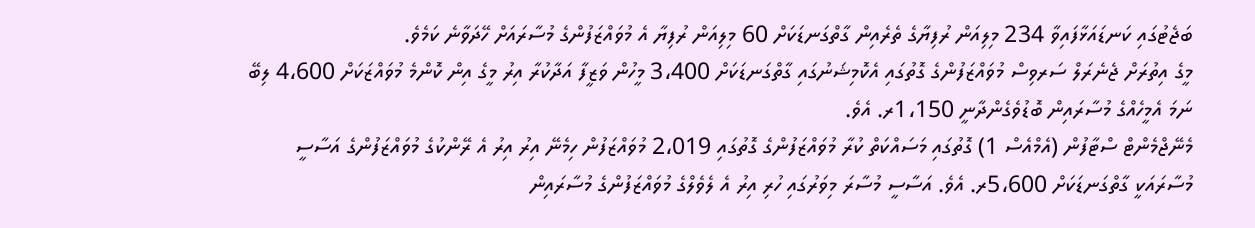ބަޖެޓުގައި ކަނޑައަޅާފައިވާ 234 މިލިއަން ރުފިޔާގެ ތެރެއިން ގާތްގަނޑަކަށް 60 މިލިއަން ރުފިޔާ އެ މުވައްޒަފުންގެ މުސާރައަށް ހޭދަވާނެ ކަމެވެ.
މީގެ އިތުރަށް ޖެނެރަލް ސަރވިސް މުވައްޒަފުންގެ ގޮތުގައި އެކޮމިޝަނުގައި ގާތްގަނޑަކަށް 3،400 މީހުން ވަޒީފާ އަދާކުރާ އިރު މީގެ އިން ކޮންމެ މުވައްޒަކަށް 4،600 ލިބޭ ނަމަ އެމީހެއްގެ މުސާރައިން ބޮޑުވެގެންދާނީ 1،150ރ. އެވެ.
މެނޭޖްމެންޓް ސްޓާފުން (އެމްއެސް 1) ގޮތުގައި މަސައްކަތް ކުރާ މުވައްޒަފުންގެ ގޮތުގައި 2،019 މުވައްޒަފުން ހިމެނޭ އިރު އިރު އެ ރޭންކުގެ މުވައްޒަފުންގެ އަސާސީ މުސާރައަކީ ގާތްގަނޑަކަށް 5،600ރ. އެވެ. އަސާސީ މުސާރަ މިވަރުގައި ހުރި އިރު އެ ލެވެލްގެ މުވައްޒަފުންގެ މުސާރައިން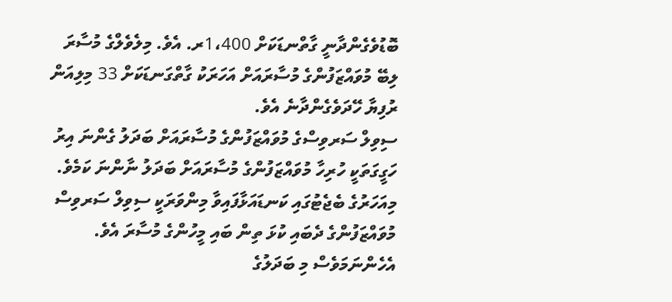ބޮޑުވެގެންދާނީ ގާތްނޑަކަށް 1،400ރ. އެވެ. މިލެވެލްގެ މުސާރަ ލިބޭ މުވައްޒަފުންގެ މުސާރައަށް އަހަރަކު ގާތްގަނޑަކަށް 33 މިލިއަން ރުފިޔާ ހޭދަވެގެންދާނެ އެވެ.
ސިވިލް ސަރވިސްގެ މުވައްޒަފުންގެ މުސާރައަށް ބަދަލު ގެންނަ އިރު ހަގީގަތަކީ ހުރިހާ މުވައްޒަފުންގެ މުސާރައަށް ބަދަލު ނާންނަ ކަމެވެ. މިއަހަރުގެ ބެޖެޓުގައި ކަނޑައަޅާފައިވާ މިންވަރަކީ ސިވިލް ސަރވިސް މުވައްޒަފުންގެ ދެބައި ކުޅަ ތިން ބައި މީހުންގެ މުސާރަ އެވެ. އެހެންނަމަވެސް މި ބަދަލުގެ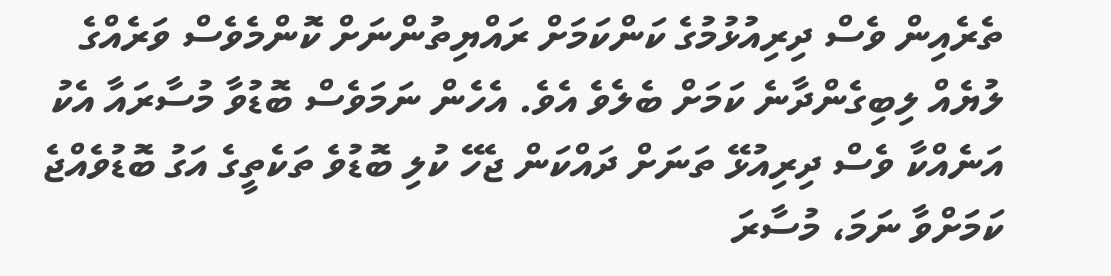ތެރެއިން ވެސް ދިރިއުޅުމުގެ ކަންކަމަށް ރައްޔިތުންނަށް ކޮންމެވެސް ވަރެއްގެ ލުޔެއް ލިބިގެންދާނެ ކަމަށް ބެލެވެ އެވެ. އެހެން ނަމަވެސް ބޮޑުވާ މުސާރައާ އެކު އަނެއްކާ ވެސް ދިރިއުޅޭ ތަނަށް ދައްކަން ޖެހޭ ކުލި ބޮޑުވެ ތަކެތީގެ އަގު ބޮޑުވެއްޖެ ކަމަށްވާ ނަމަ، މުސާރަ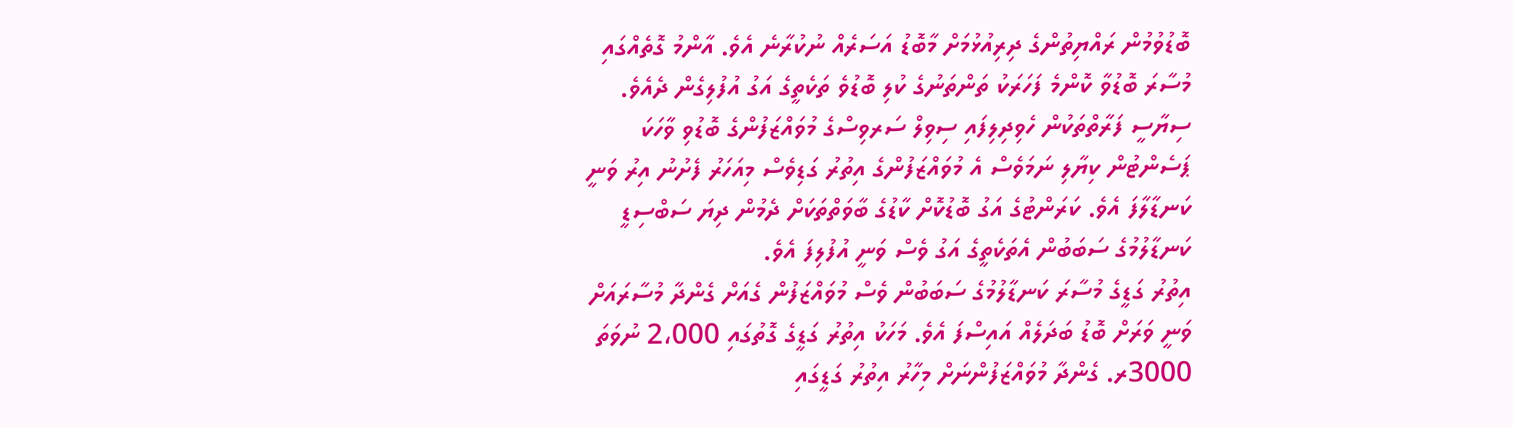ބޮޑުވުމުން ރައްޔިތުންގެ ދިރިއުޅުމަށް މާބޮޑު އަސަރެއް ނުކުރާނެ އެވެ. އާންމު ގޮތެއްގައި މުސާރަ ބޮޑުވާ ކޮންމެ ފަހަރަކު ތަންތަނުގެ ކުލި ބޮޑުވެ ތަކެތީގެ އަގު އުފުލިގެން ދެއެވެ.
ސިޔާސީ ފަރާތްތަކުން ހެވިދިލިފައި ސިވިލް ސަރވިސްގެ މުވައްޒަފުންގެ ބޮޑުވި ވާހަކަ ޕަސެންޓުން ކިޔާލި ނަމަވެސް އެ މުވައްޒަފުންގެ އިތުރު ގަޑިވެސް މިއަހަރު ފެށުނު އިރު ވަނީ ކަނޑާލާފަ އެވެ. ކަރަންޓުގެ އަގު ބޮޑުކޮށް ކާޑުގެ ބާވަތްތަކަށް ދެމުން ދިޔަ ސަބްސިޑީ ކަނޑާލުމުގެ ސަބަބުން އެތަކެތީގެ އަގު ވެސް ވަނީ އުފުލިފަ އެވެ.
އިތުރު ގަޑީގެ މުސާރަ ކަނޑާލުމުގެ ސަބަބުން ވެސް މުވައްޒަފުން ގެއަށް ގެންދާ މުސާރައަށް ވަނީ ވަރަށް ބޮޑު ބަދަލެއް އައިސްފަ އެވެ. މަހަކު އިތުރު ގަޑީގެ ގޮތުގައި 2،000 ނުވަތަ 3000ރ. ގެންދާ މުވައްޒަފުންނަށް މިހާރު އިތުރު ގަޑީގައި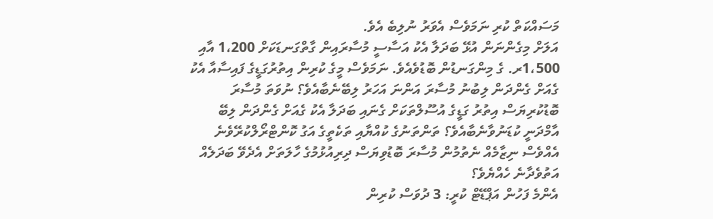މަސައްކަތް ކުރި ނަމަވެސް އެވަރު ނުލިބެ އެވެ.
އަލަށް މިގެންނަން އުޅޭ ބަދަލާ އެކު އަސާސީ މުސާރައިން ގާތްގަނޑަކަށް 1،200 އާއި 1،500ރ. ގެ މިންގަނޑުން ބޮޑުވެއެވެ. ނަމަވެސް މީގެ ކުރިން އިތުރުގަޑީގެ ފައިސާއާ އެކު ގެއަށް ގެންދަން ލިބުނު މުސާރަ އަންނަ އަހަރު ލިބޭނެބާއެވެ؟ ނުވަތަ މުސާރަ ބޮޑުކުރިޔަސް އިތުރު ގަޑީގެ އުސޫލްތަކަށް ގެނައި ބަދަލާ އެކު ގެއަށް ގެންދަން ލިބޭ އާމްދަނީ ކުޑަނުވާނެބާއެވެ؟ ތަންތަނުގެ ކުއްޔާއި ތަކެތީގެ އަގު ކޮންޓްރޯލްކުރޭވެނެ އެއްވެސް ނިޒާމެއް ނެތުމުން މުސާރަ ބޮޑުވިޔަސް ދިރިއުޅުމުގެ ހާލަތަށް އެދެވޭ ބަދަލެއް އަތުވެދާނެ ހެއްޔެވެ؟
އެންމެ ފަހުން އަޕްޑޭޓް ކުރީ: 3 ދުވަސް ކުރިން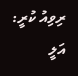ރިވިއު ކުރީ: އަލީ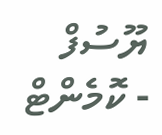ޔޫސުފް
- ކޮމެންޓް